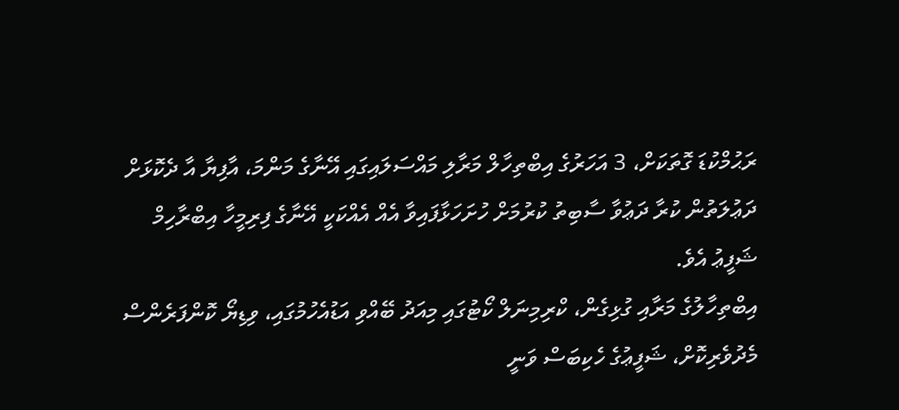ރަޙުމްކުޑަ ގޮތަކަށް، 3 އަހަރުގެ އިބްތިހާލް މަރާލި މައްސަލައިގައި އޭނާގެ މަންމަ، އާފިޔާ އާ ދެކޮޅަށް ދަޢުލަތުން ކުރާ ދަޢުވާ ސާބިތު ކުރުމަށް ހުށަހަޅާފައިވާ އެއް އެއްކަކީ އޭނާގެ ފިރިމީހާ އިބްރާހިމް ޝަފީޢު އެވެ.
އިބްތިހާލުގެ މަރާއި ގުޅިގެން، ކްރިމިނަލް ކޯޓުގައި މިއަދު ބޭއްވި އަޑުއެހުމުގައި، ވިޑިޔޯ ކޮންފަރެންސް މެދުވެރިކޮށް، ޝަފީޢުގެ ހެކިބަސް ވަނީ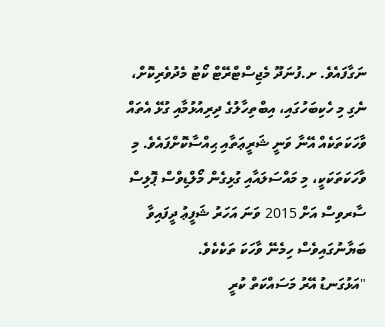ނަގާފައެވެ. ށ.ފުނަދޫ މެޖިސްޓްރޭޓް ކޯޓު މެދުވެރިކޮށް، ނެގި މި ހެކިބަހުގައި، އިބްތިހާލުގެ ދިރިއުޅުމާއި ގުޅޭ އެތައް ވާހަކަތަކެއް އޭނާ ވަނީ ޝަރީޢަތާއި ޙިއްސާކޮށްފައެވެ. މި ވާހަކަތަކަކީ، މި މައްސަލައާއި ގުޅިގެން މޯލްޑިވްސް ޕޮލިސް ސާރވިސް އަށް 2015 ވަނަ އަހަރު ޝަފީޢު ދީފައިވާ ބަޔާނުގައިވެސް ހިމެނޭ ވާހަކަ ތަކެކެވެ.
"އަޅުގަނޑު އޭރު މަސައްކަތް ކުރީ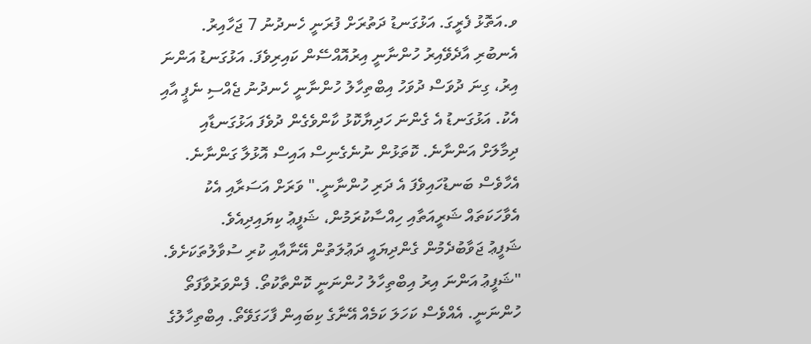ވ.އަތޮޅު ފެރީގަ. އަޅުގަނޑު ދަތުރަށް ފުރަނީ ހެނދުނު 7 ޖަހާއިރު. އެނބުރި އާދެވޭއިރު ހުންނާނީ އިރުއޮއްސޭން ކައިރިވެފަ. އަޅުގަނޑު އަންނަ އިރު، ގިނަ ދުވަސް ދުވަހު އިބްތިހާލު ހުންނާނީ ހެނދުނު ޖެއްސި ނެޕީ އާއި އެކު. އަޅުގަނޑު އެ ގެންނަ ހަދިޔާކޮޅު ކާންވެގެން ދުވެފަ އަޅުގަނޑާއި ދިމާލަށް އަންނާނެ. ކޮތަޅުން ނުނެގެނިސް އައިސް އޮޅުލާ ގަންނާނެ. އެހާވެސް ބަނޑުހައިވެފަ އެ ދަރި ހުންނާނީ." ވަރަށް އަސަރާއި އެކު އެވާހަކަތައް ޝަރީއަތާއި ހިއްސާކުރަމުން، ޝަފީޢު ކިޔައިދިއެވެ.
ޝަފީޢު ޖަވާބުދެމުން ގެންދިޔައީ ދަޢުލަތުން އޭނާއާއި ކުރި ސުވާލުތަކަށެވެ.
"ޝަފީޢު އަންނަ އިރު އިބްތިހާލު ހުންނަނީ ކޮންތާކުތޯ. ފެންވަރުވާފަތޯ ހުންނަނީ. އެއްވެސް ކަހަލަ ކަމެއް އޭނާގެ ކިބައިން ފާހަގަވޭތޯ. އިބްތިހާލުގެ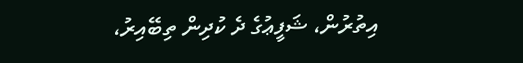އިތުރުން، ޝަފީޢުގެ ދެ ކުދިން ތިބޭއިރު،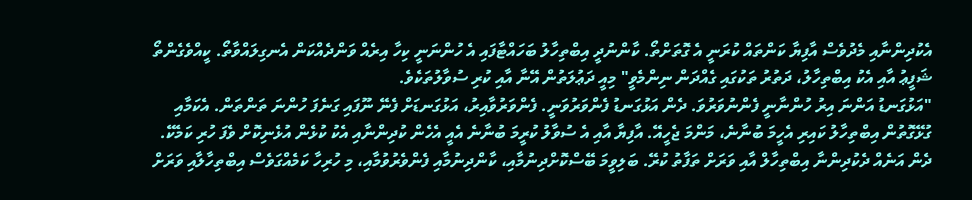އެކުދިންނާއި މެދުވެސް އާފިޔާ ކަންތައް ކުރަނީ އެ ގޮތަށްތޯ. ކާންނުދީ އިބްތިހާލު ބަހައްޓާފައި އެ ހުންނަނީ ކިހާ އިރެއް ވަންދެއްކަން އެނގިލައްވާތޯ. ކީއްވެގެންތޯ ޝަފީޢު އާއި އެކު އިބްތިހާލު، ދަތުރު ތަކުގައި ގެއްދަން ނިންމެވީ" މިއީ ދަޢުލަތުން އޭނާ އާއި ކުރި ސުވާލުތަކެވެ.
"އަޅުގަނޑު އަންނަ އިރު ހުންނާނީ ފެންނުވަރުވަ. ދެން އަޅުގަނޑު ފެންވަރުވަނީ. ފެންވަރުވާއިރު، އަޅުގަނޑަށް ފެނޭ ނޫފައި ގަނެފަ ހުންނަ ތަންތަން. އެކަމާއި ގުޅޭގޮތުން އިބްތިހާލު ކައިރި އެހީމަ ބުނާނެ، މަންމަ ޖެހީއޭ. އާފިޔާ އާއި އެ ސުވާލު ކުރީމަ ބުނާނެ އެއީ އެހެން ކުދިންނާއި އެކު ކުޅެން އުޅެނިކޮށް ވެފަ ހުރި ކަމެކޭ. ދެން އަނެއް ދެކުދިންނާ އިބްތިހާލް އާއި ވަރަށް ތަފާތު ކުރޭ. ބަލިވީމަ ބޭސްކޮށްދިނުމާއި، ކާންދިނުމާއި ފެންވެރުވުމާއި، މި ހުރިހާ ކަމެއްގަވެސް އިބްތިހާލާއި ވަރަށް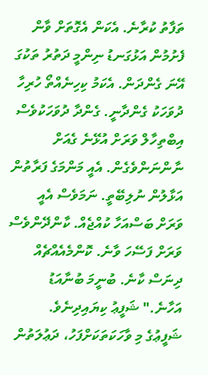ތަފާތު ކުރާނެ. އެކަން އެގޮތަށް ވާން ފެށުމުން އަޅުގަނޑު ނިންމީ ދަތުރު ތަކުގަ އޭނަ ގެންދަން. އެކަމު ކިހިނެއްތޯ ހުރިހާ ދުވަހަކު ގެންދާނީ. ގެންދާ ދުވަހަކުވެސް އިބްތިހާލް ވަރަށް އުޅޭނެ ގެއަށް ނާންނަންވެގެން. އެއީ މަންމަގެ ފަރާތުން އަޅާލުން ނުލިބޭތީ. ނަމަވެސް އެއީ ވަރަށް ބަސްއަހާ ކުއްޖެއް. ކާންދޭންވެސް ވަރަށް ފަސޭހަ ވާނެ. ކޮންމެއެއްޗެއް ދިނަސް ކާނެ. ބުނީމަ ބުނާއަޑު އަހާނެ." ޝަފީޢު ކިޔައިދިނެވެ.
ޝަފީޢުގެ މި ވާހަކަތަކަށްފަހު، ދަޢުލަތުން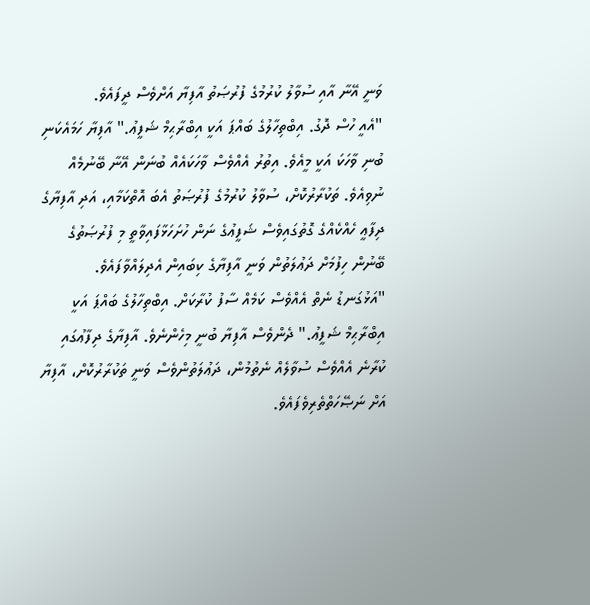ވަނީ އޭނާ އާއި ސުވާލު ކުރުމުގެ ފުރުޞަތު އާފިޔާ އަށްވެސް ދީފައެވެ.
"އެއީ ހުސް ދޮގު. އިބްތިހާލުގެ ބައްޕަ އަކީ އިބްރާޙިމް ޝަފީޢު." އާފިޔާ ހަމައެކަނި ބުނި ވާހަކަ އަކީ މީއެވެ. އިތުރު އެއްވެސް ވާހަކައެއް ބުނަން އޭނާ ބޭނުމެއް ނުވިއެވެ. ތަކުރާރުކޮށް، ސުވާލު ކުރުމުގެ ފުރުޞަތު އެބަ އޮތްކަމާއި، އަދި އާފިޔާގެ ދިފާޢީ ހެއްކެއްގެ ގޮތުގައިވެސް ޝަފީޢުގެ ނަން ހުށަހަޅާފައިވާތީ މި ފުރުޞަތުގެ ބޭނުން ހިފުމަށް ދަޢުލަތުން ވަނީ އާފިޔާގެ ކިބައިން އެދިލައްވާފައެވެ.
"އަޅުގަނޑު ނެތް އެއްވެސް ކަމެއް ސާފު ކުރާކަށް. އިބްތިހާލުގެ ބައްޕަ އަކީ އިބްރާޙިމް ޝަފީޢު." ދެންވެސް އާފިޔާ ބުނީ މިހެންނެވެ. އާފިޔާގެ ދިފާޢުގައި ކުރާނެ އެއްވެސް ސުވާލެއް ނެތުމުން، ދަޢުލަތުންވެސް ވަނީ ތަކުރާރުކޮށް، އާފިޔާ އަށް ނަޞޭހަތްތެރިވެފައެވެ.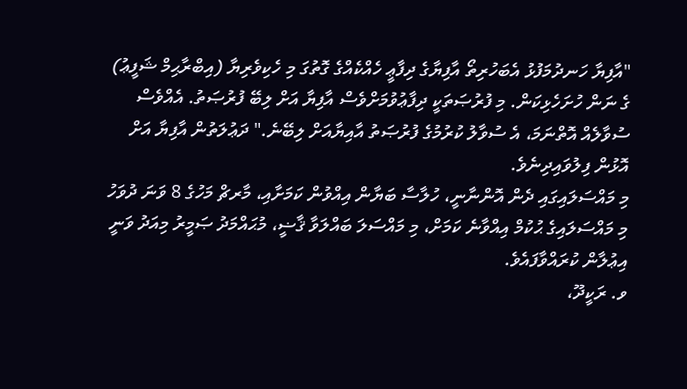"އާފިޔާ ހަނދުމަފުޅު އެބަހުރިތޯ އާފިޔާގެ ދިފާޢީ ހެއްކެއްގެ ގޮތުގަ މި ހެކިވެރިޔާ (އިބްރާޙިމް ޝަފީޢު) ގެ ނަން ހުށަހެޅިކަން. މި ފުރުޞަތަކީ ދިފާޢުވުމަށްވެސް އާފިޔާ އަށް ލިބޭ ފުރުޞަތު. އެއްވެސް ސުވާލެއް އޮތްނަމަ، އެ ސުވާލު ކުރުމުގެ ފުރުޞަތު އާއިޔާއަށް ލިބޭނެ." ދަޢުލަތުން އާފިޔާ އަށް އޮޅުން ފިލުވައިދިނެވެ.
މި މައްސަލައިގައި ދެން އޮންނާނީ، ހުލާސާ ބަޔާން އިއްވުން ކަމަށާއި، މާރޗް މަހުގެ 8 ވަނަ ދުވަހު މި މައްސަލައިގެ ޙުކުމް އިއްވާނެ ކަމަށް، މި މައްސަލަ ބައްލަވާ ޤާޟީ، މުޙައްމަދު ޞަމީރު މިއަދު ވަނީ އިޢުލާން ކުރައްވާފައެވެ.
ވ. ރަކީދޫ،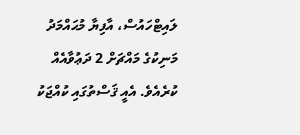ލައިޓްހައުސް، އާފިޔާ މުޙައްމަދު މަނިކުގެ މައްޗަށް 2 ދަޢުވާއެއް ކުރެއެވެ. އެއީ ޤަސްތުގައި ކުއްޖަކު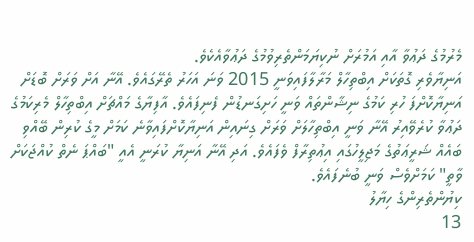މެރުމުގެ ދަޢުވާ އާއި އަމުރަށް ނުކިޔަމަންތެރިވުމުގެ ދަޢުވާއެކެވެ.
އަނިޔާވެރި ގޮތަކަށް އިބްތިހާލް މަރާލާފައިވަނީ 2015 ވަނަ އަހަރު ތެރޭގައެވެ. އޭނާ އަށް ވަރަށް ބޮޑަށް އަނިޔާކޮށްފަ ހުރި ކަމުގެ ނިޝާންތައް ވަނީ ހަށިގަނޑުން ފެނިފައެވެ. އާފިޔާގެ މައްޗަށް އިބްތިހާލް މެރިކަމުގެ ދަޢުވާ ކުރެވޭއިރު އޭނާ ވަނީ އިބްތިހާލަށް ވަރަށް ގިނައިން އަނިޔާކޮށްފައިވާނެ ކަމަށް މީގެ ކުރިން ބޭއްވި ބައެއް ޝަރީޢަތުގެ މަޖިލީހުގައި އިޢުތިރާފް ވެފައެވެ. އަދި އޭނާ އަނިޔާ ކުރަނީ އެއީ "ބައްޕަ ނެތް ކުއްޖަކަށް ވާތީ" ކަމަށްވެސް ވަނީ ބުނެފައެވެ.
ކިޔުންތެރިންގެ ހިޔާލު
13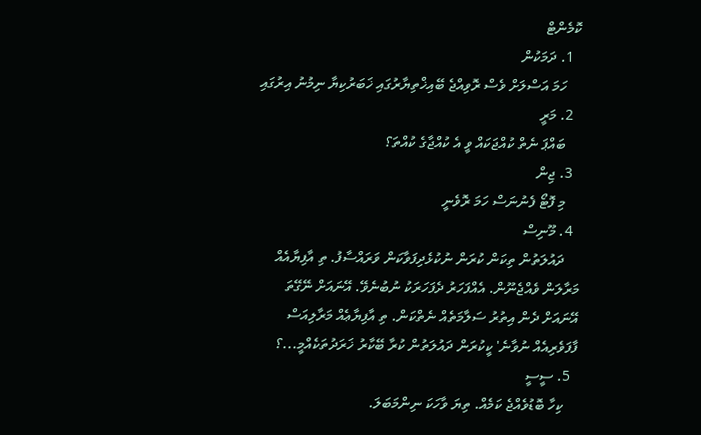ކޮމެންޓް
  1. ދަމަކުން
    ހަމަ އަސްލަށް ވެސް ރޮވިއްޖެ ބޭއިޚްތިޔާރުގައި ޚަބަރުކިޔާ ނިމުނު އިރުގައި
  2. މަރީ
    ބައްޕަ ނެތް ކުއްޖަކައް ވީ އެ ކުއްޖާގެ ކުއްތަ؟
  3. ޖިން
    މި ފޮޓޯ ފެނުނަސް ހަމަ ރޮވެނީ
  4. މޫނިސް
    ދައުލަތުން ތިކަން ކުރަން ނުކުޅެދިފަވާކަން ވަރައްސާފު. ތި އާފިޔާއެއް މަރާލަން ވެއްޖެނޫން. އެއްފަހަރު ދެފަހަރަކު ނުބުނެވޭ. އޭނައަށް ނޭގޭތަ އޭނައަށް ދެން އިތުރު ސަލާމަތެއް ނެތްކަން. ތި އާފިޔާޢެއް މަރާލިއަސް ފާފަވެރިއެއް ނުވާނެ' ކީކުރަން ދައުލަތުން ކުރާ ބޭކާރު ޚަރަދުތަކެއްމީ...؟
  5. ސީސީ
    ކިހާ ބޮޑުވެއްޖެ ކަމެއް. ތިޔަ ވާހަކަ ނިންމަބަލަ.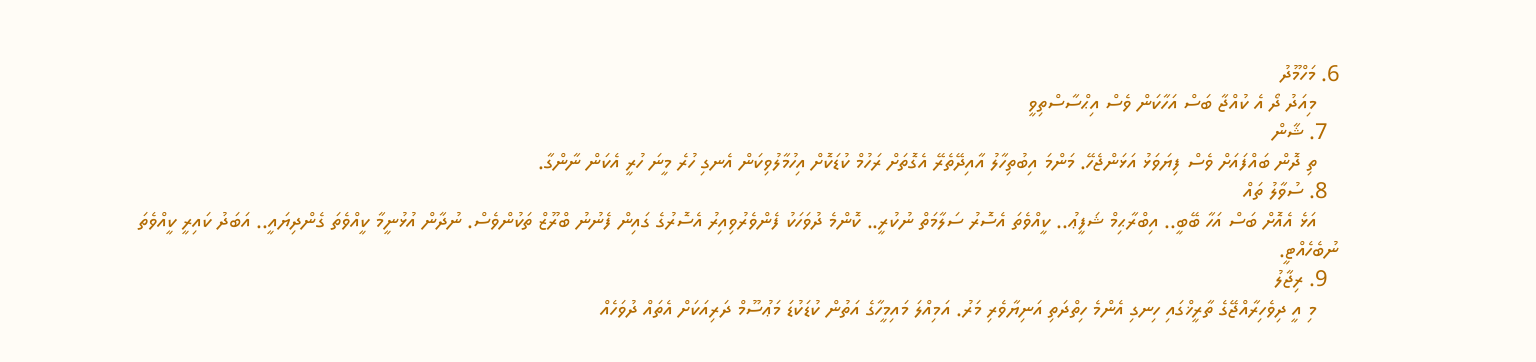6. މަހްމޫދު
    މިއަދު ދޯ އެ ކުއްޖާ ބަސް އަހާކަން ވެސް އިޙްސާސްތިވީ
  7. ޝާން
    ތި ދޮން ބައްފައަށް ވެސް ފިޔަވަޅު އަޅަންޖެހޭ. މަންމަ އިބުތިހާލު އާއިދޭތެރޭ އެގޮތަށް ރަހުމް ކުޑަކޮށް އިހުމާލުވިކަން އެނގި ހުރެ މީނަ ހުރީ އެކަން ނާންގާ.
  8. ސުވާލު ތައް
    އަޅެ އެއޮށް ބަސް އަހާ ބޭބީ.. އިބްރާޙިމް ޝަފީޢު.. ކީއްވެތަ އެސޮރު ސަލާމަތް ނުކުރީ.. ކޮންމެ ދުވަހަކު ފެންވެރުވިއިރު އެސޮރުގެ ގައިން ފެނުނު ބްރޫޒް ތަކުންވެސް. ނުދާން އުޅުނީމާ ކީއްވެތަ ގެންދިޔައީ.. އަބަދު ކައިރީ ކީއްވެތަ ނުބެހެއްޓީ.
  9. ރިޖާލު
    މި އީ ދިވެހިރާއްޖޭގެ ތާރީޚްގައި ހިނގި އެންމެ ހިތްދަތި އަނިޔާވެރި މަރު. އަމިއްލަ މައިމީހާގެ އަތުން ކުޑަކުޑަ މަޢުސޫމް ދަރިއަކަށް އެތައް ދުވަހެއް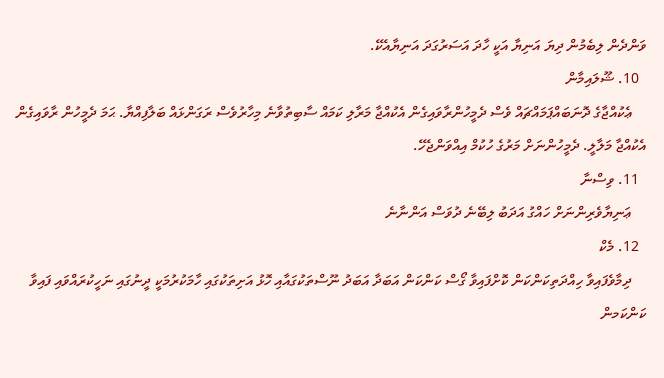ވަންދެން ލިބެމުން ދިޔަ އަނިޔާ އަކީ ހާދަ އަސަރުގަދަ އަނިޔާއެކޭ.
  10. ޝޫލައިމާން
    ޢެކުއްޖާގެ ދޮނަބައްޕަމައްޗައް ވެސް ދެމީހުންރާވައިގެން އެކުއްޖާ މަރާލި ކަމައް ސާބިތުވާނެ މިހާރުވެސް ރަގަންޅައް ބަލާފިއްޔާ. ޙަމަ ދެމީހުން ރާވައިގެން އެކުއްޖާ މަލާލީ. ދެމީހުންނަށް މަރުގެ ހުކުމް އިއްވަންޖެހޭ.
  11. ވިސްނާ
    ޢަނިޔާވެރިންނަށް ހައްގު އަދަބު ލިބޭނެ ދުވަސް އަންނާނެ
  12. މެކް
    ދިމާވެފައިވާ ހިއްދަތިކަންކަން ކޮށްފައިވާ ގޯސް ކަންކަން އަބަދާ އަބަދު ނޫސްތަކުގައާއި ހޮޅު އަށިތަކުގައި ހާމަކުރުމަކީ ދީނުގައި ނަހީކުރައްވައި ފައިވާ ކަންކަމން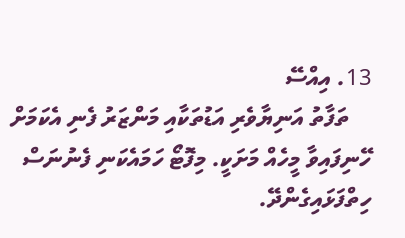13. އިއްސޭ
    ތަފާތު އަނިޔާވެރި އަޑުތަކާއި މަންޒަރު ފެނި އެކަމަށް ހޭނިފައިވާ މީހެއް މަށަކީ. މިފޮޓޯ ހަމައެކަނި ފެނުނަސް ހިތްފަޅައިގެންދޭ.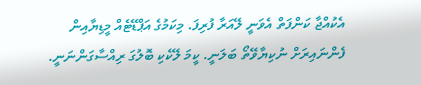އެކުއްޖާ ކަންފަތް އެވަނީ ލޭއަރާ ފުރިފަ. މިކަމުގެ އަޕްޑޭޓެއް މީޑިޔާއިން ފެންނައިރަށް ނުކިޔާވޭތޯ ބަލަނީ. ކީމަ ލޭކެކި ބޮލުގަ ރިއްސާގަންނަނީ.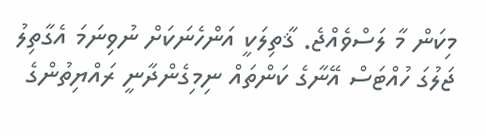މިކަން މާ ލަސްވެއްޖެ. ޤާތިލަކީ އަންހެނަކަށް ނުވިނަމަ އެގާތިލު ޖަލުގަ ހުއްޓަސް އޭނާގެ ކަންތައް ނިމިގެންދާނީ ރައްޔިތުންގެ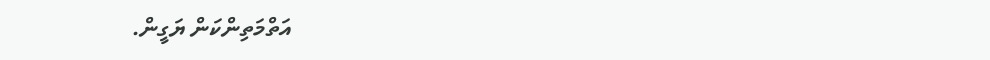އަތްމަތިންކަން ޔަގީން.